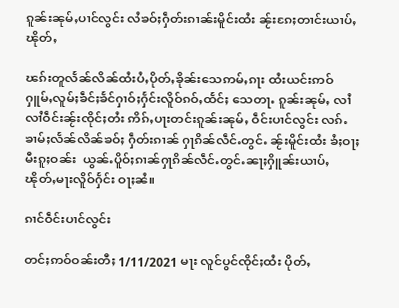ၵူၼ်းၼုမ်ႇပၢင်လွင်း လႆၶဝ်ႈႁဵတ်းၵၢၼ်းမိူင်းထႆး ၼႂ်းၵႄႈတၢင်းယၢပ်ႇၽိုတ်ႇ

ၽၵ်းတူလႅၼ်လိၼ်ထႆးပႆႇပိုတ်ႇၶိုၼ်းသေဢမ်ႇၵႃး ထႆးယင်းဢဝ်ႁူမ်ႇလူမ်ႈၶဵင်ႈၶႅင်ႁၢဝ်ႈႁႅင်းလိူဝ်ၵဝ်ႇထႅင်ႈ သေတႃႉ ၵူၼ်းၼုမ်ႇ လၢႆလၢႆဝဵင်းၼႂ်းၸိုင်ႈတႆး ဢိၵ်ႇပႃးတင်းၵူၼ်းၼုမ်ႇ ဝဵင်းပၢင်လွင်း လၵ်ႉၶၢမ်ႈလႅၼ်လိၼ်ၶဝ်ႈ ႁဵတ်းၵၢၼ် ႁႃၵိၼ်လဵင်ႉတွင်ႉ ၼႂ်းမိူင်းထႆး ၶႆႈဝႃႈမီးၵူႈဝၼ်း  ယွၼ်ႉပိူဝ်ႈၵၢၼ်ႁႃၵိၼ်လဵင်ႉတွင်ႉၼႃႈႁိူၼ်းယၢပ်ႇၽိုတ်ႇမႃးလိူဝ်ႁႅင်း ဝႃႈၼႆ။

ၵၢင်ဝဵင်းပၢင်လွင်း

တင်ႈဢဝ်ဝၼ်းတီႈ 1/11/2021 မႃး လူင်ပွင်ၸိုင်ႈထႆး ပိုတ်ႇ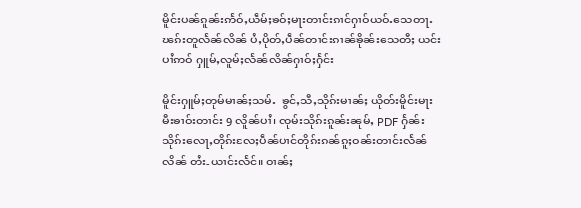မိူင်းပၼ်ၵူၼ်းဢႅဝ်ႇယဵမ်ႈၶဝ်ႈမႃးတၢင်းၵၢင်ႁၢဝ်ယဝ်ႉသေတႃႉ ၽၵ်းတူလႅၼ်လိၼ် ပႆႇပိုတ်ႇပဵၼ်တၢင်းၵၢၼ်ၶိုၼ်းသေတီႈ ယင်းပၢႆဢဝ် ႁူမ်ႇလူမ်ႈလႅၼ်လိၼ်ႁၢဝ်ႈႁႅင်း

မိူင်းႁူမ်ႈတုမ်မၢၼ်ႈသမ်ႉ  ၶွင်ႇသီႇသိုၵ်းမၢၼ်ႈ ယိုတ်းမိူင်းမႃး  မီးၶၢဝ်းတၢင်း 9 လိူၼ်ပၢႆ၊ ၸုမ်းသိုၵ်းၵူၼ်းၼုမ်ႇ PDF ႁႅၼ်းသိုၵ်းလေႃႇတိုၵ်းလႄႈပဵၼ်ပၢင်တိုၵ်းၵၼ်ၵူႈဝၼ်းတၢင်းလႅၼ်လိၼ် တႆး-ယၢင်းလႅင်။ ဝၢၼ်ႈ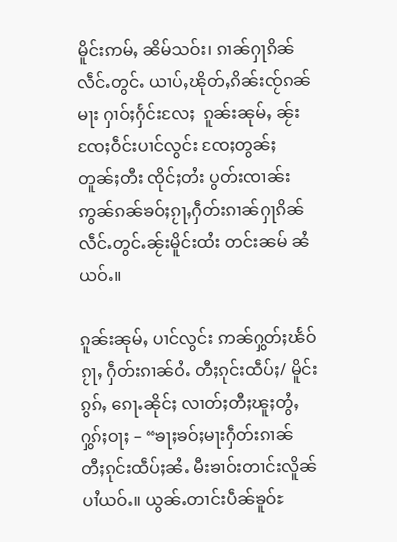မိူင်းဢမ်ႇ ၼိမ်သဝ်း၊ ၵၢၼ်ႁႃၵိၼ်လဵင်ႉတွင်ႉ ယၢပ်ႇၽိုတ်ႇၵိၼ်းၸႂ်ၵၼ်မႃး ႁၢဝ်ႈႁႅင်းလႄႈ  ၵူၼ်းၼုမ်ႇ ၼႂ်းၸႄႈဝဵင်းပၢင်လွင်း ၸႄႈတွၼ်ႈတူၼ်ႈတီး ၸိုင်ႈတႆး ပွတ်းၸၢၼ်း ဢွၼ်ၵၼ်ၶဝ်ႈၵႂႃႇႁဵတ်းၵၢၼ်ႁႃၵိၼ်လဵင်ႉတွင်ႉၼႂ်းမိူင်းထႆး တင်းၼမ် ၼႆယဝ်ႉ။

ၵူၼ်းၼုမ်ႇ ပၢင်လွင်း ဢၼ်ႁွတ်ႈၽႅဝ်ၵႂႃႇ ႁဵတ်းၵၢၼ်ဝႆႉ တီႈၵုင်းထဵပ်ႈ/ မိူင်းၵွၵ်ႇ ၵေႃႉၼိုင်ႈ လၢတ်ႈတီႈၽူႈတွႆႇ ႁွၵ်ႈဝႃႈ – “ၶႃႈၶဝ်ႈမႃးႁဵတ်းၵၢၼ် တီႈၵုင်းထဵပ်ႈၼႆႉ မီးၶၢဝ်းတၢင်းလိူၼ်ပၢႆယဝ်ႉ။ ယွၼ်ႉတၢင်းပဵၼ်ၶူဝ်ႊ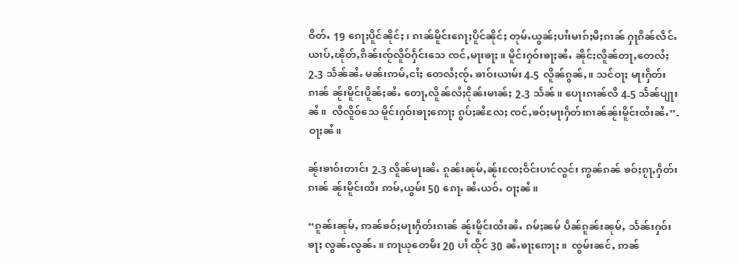ဝိတ်ႉ 19 ၵေႃႈပိူင်ၼိုင်ႈ၊ ၵၢၼ်မိူင်းၵေႃႈပိူင်ၼိုင်ႈ တုမ်ႉယွၼ်ႈပၢႆးမၢၵ်ႈမီႈၵၢၼ် ႁႃၵိၼ်လဵင်ႉ ယၢပ်ႇၽိုတ်ႇၵိၼ်းၸႂ်လိူဝ်ႁႅင်းသေ ၸင်ႇမႃးၶႃႈ။ မိူင်းႁဝ်းၶႃႈၼႆႉ ၼိုင်ႈလိူၼ်တႃႇတေလႆႈ 2-3 သႅၼ်ၼႆႉ မၼ်းဢမ်ႇငၢႆႈ တေလႆႈၸႂ်ႉ ၶၢဝ်းယၢမ်း 4-5 လိူၼ်ၵွၼ်ႇ။ သင်ဝႃႈ မႃးႁဵတ်းၵၢၼ် ၼႂ်းမိူင်းပိူၼ်ႈၼႆႉ တေႃႇလိူၼ်လႆႈငိုၼ်းမၢၼ်ႈ 2-3 သႅၼ်။ ပေႃးၵၢၼ်လီ 4-5 သႅၼ်ပျႃးၼႆ။  လီလိူဝ်သေ မိူင်းႁဝ်းၶႃႈဢေႃႈ ၵွပ်ႈၼႆလႄႈ ၸင်ႇၶဝ်ႈမႃးႁဵတ်းၵၢၼ်ၼႂ်းမိူင်းထႆးၼႆႉ”- ဝႃႈၼႆ။

ၼႂ်းၶၢဝ်းတၢင်း 2-3 လိူၼ်မႃးၼႆႉ ၵူၼ်းၼုမ်ႇၼႂ်းၸႄႈဝဵင်းပၢင်လွင်း ဢွၼ်ၵၼ် ၶဝ်ႈၵႂႃႇႁဵတ်းၵၢၼ် ၼႂ်းမိူင်းထႆး ဢမ်ႇယွမ်း 50 ၵေႃႉ ၼႆႉယဝ်ႉ ဝႃႈၼႆ။

“ၵူၼ်းၼုမ်ႇ ဢၼ်ၶဝ်ႈမႃးႁဵတ်းၵၢၼ် ၼႂ်းမိူင်းထႆးၼႆႉ ၵမ်ႈၼမ် ပဵၼ်ၵူၼ်းၼုမ်ႇ သႅၼ်းႁဝ်းၶႃႈ လွၼ်ႉလွၼ်ႉ။ ဢႃယုတေမီး 20 ပၢႆ ထိုင် 30 ၼႆႉၶႃႈဢေႃႈ။  ၸွမ်းၼင်ႇ ဢၼ်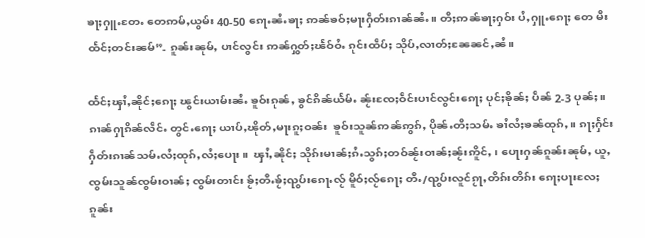ၶႃႈႁူႉတႄႉ တေဢမ်ႇယွမ်း 40-50 ၵေႃႉၼႆႉၶႃႈ ဢၼ်ၶဝ်ႈမႃးႁဵတ်းၵၢၼ်ၼႆႉ။ တီႈဢၼ်ၶႃႈႁဝ်း ပႆႇႁူႉၵေႃႈ တေ မီးထႅင်ႈတင်းၼမ်”- ၵူၼ်းၼုမ်ႇ ပၢင်လွင်း ဢၼ်ႁွတ်ႈၽႅဝ်ဝႆႉ ၵုင်းထဵပ်ႈ သိုပ်ႇလၢတ်ႈၼႄၼင်ႇၼႆ။

ထႅင်ႈၾၢႆႇၼိုင်ႈၵေႃႈ ၽွင်းယၢမ်းၼႆႉ ၶူဝ်းၵုၼ်ႇ ၶွင်ၵိၼ်ယႅမ်ႉ ၼႂ်းၸႄႈဝဵင်းပၢင်လွင်းၵေႃႈ ပုင်ႈၶိုၼ်ႈ ပဵၼ် 2-3 ပုၼ်ႈ။  ၵၢၼ်ႁႃၵိၼ်လဵင်ႉ တွင်ႉၵေႃႈ ယၢပ်ႇၽိုတ်ႇမႃးၵူႈဝၼ်း  ၶူဝ်းသူၼ်ဢၼ်ဢွၵ်ႇ ပိုၼ်ႉတီႈသမ်ႉ ၶၢႆလႆႈၶၼ်ထုၵ်ႇ။ ၵႃႈႁႅင်းႁဵတ်းၵၢၼ်သမ်ႉလႆႈထုၵ်ႇလႆႈပေႃး။  ၾၢႆႇၼိုင်ႈ သိုၵ်းမၢၼ်ႈၵႆႉသွၵ်ႈတဝ်ၼႂ်းဝၢၼ်ႈၼႂ်းဢိူင်ႇ ၊ ပေႃးႁၼ်ၵူၼ်းၼုမ်ႇ ယူႇၸွမ်းသူၼ်ၸွမ်းဝၢၼ်ႈ ၸွမ်းတၢင်း ၶႂ်ႈတီႉၶႂ်ႈၺွပ်းၵေႃႉလႂ် မိူဝ်ႈလႂ်ၵေႃႈ တီႉ/ၺွပ်းလူင်ၵႂႃႇတိၵ်းတိၵ်း ၵေႃႈပႃးလႄႈၵူၼ်း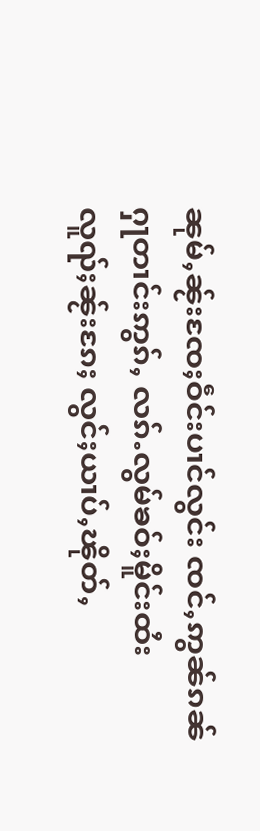ၼုမ်ႇၼႂ်းၸႄႈဝဵင်းပၢင်လွင်း ၸင်ႇဢွၼ်ၵၼ်ႁႃတၢင်းဢွၵ်ႇ လၵ်ႉလွမ်ၶဝ်ႈမိူင်းထႆးလူၺ်ႈၼႂ်းၵႄႈ လွင်ႈယၢပ်ႇၽိုတ်ႇ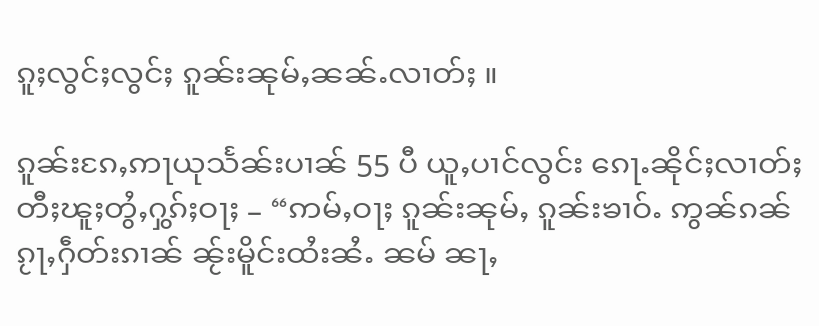ၵူႈလွင်ႈလွင်ႈ ၵူၼ်းၼုမ်ႇၼၼ်ႉလၢတ်ႈ ။

ၵူၼ်းၵႄႇဢႃယုသႅၼ်းပၢၼ် 55 ပီ ယူႇပၢင်လွင်း ၵေႃႉၼိုင်ႈလၢတ်ႈတီႈၽူႈတွႆႇႁွၵ်ႈဝႃႈ – “ဢမ်ႇဝႃႈ ၵူၼ်းၼုမ်ႇ ၵူၼ်းၶၢဝ်ႉ ဢွၼ်ၵၼ်ၵႂႃႇႁဵတ်းၵၢၼ် ၼႂ်းမိူင်းထႆးၼႆႉ ၼမ် ၼႃႇ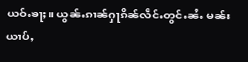ယဝ်ႉၶႃႈ။ ယွၼ်ႉၵၢၼ်ႁႃၵိၼ်လဵင်ႉတွင်ႉၼႆႉ မၼ်းယၢပ်ႇ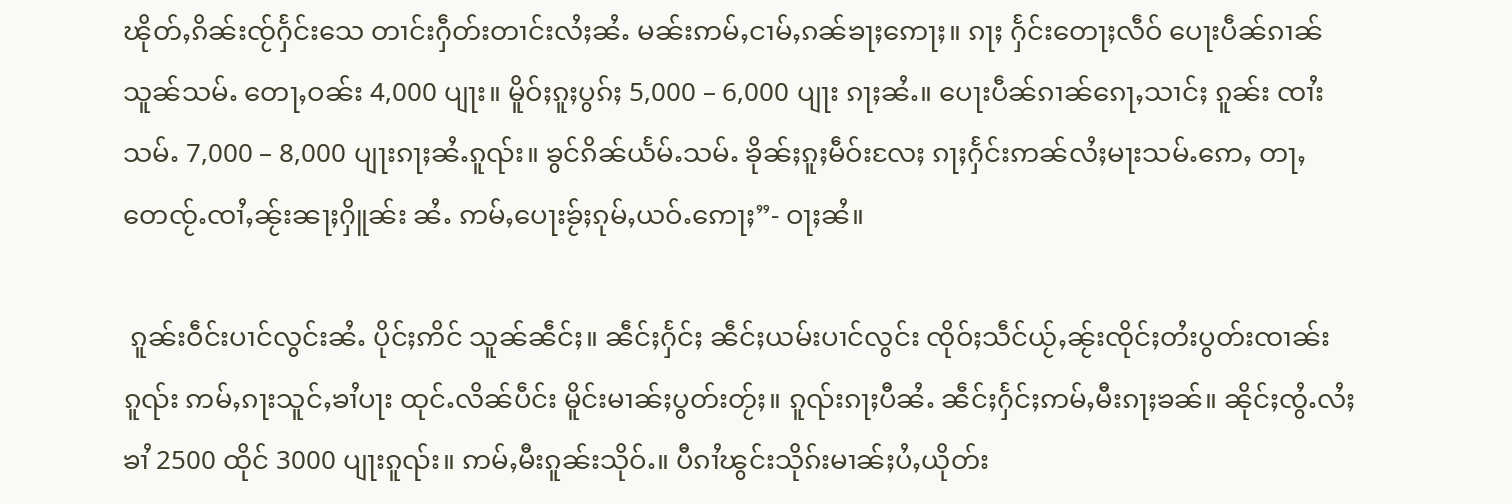ၽိုတ်ႇၵိၼ်းၸႂ်ႁႅင်းသေ တၢင်းႁဵတ်းတၢင်းလႆႈၼႆႉ မၼ်းဢမ်ႇငၢမ်ႇၵၼ်ၶႃႈဢေႃႈ။ ၵႃႈ ႁႅင်းတေႃႈလဵဝ် ပေႃးပဵၼ်ၵၢၼ်သူၼ်သမ်ႉ တေႃႇဝၼ်း 4,000 ပျႃး။ မိူဝ်ႈၵူႈပွၵ်ႈ 5,000 – 6,000 ပျႃး ၵႃႈၼႆႉ။ ပေႃးပဵၼ်ၵၢၼ်ၵေႃႇသၢင်ႈ ၵူၼ်း ၸၢႆးသမ်ႉ 7,000 – 8,000 ပျႃးၵႃႈၼႆႉၵူၺ်း။ ၶွင်ၵိၼ်ယႅမ်ႉသမ်ႉ ၶိုၼ်ႈၵူႈမဵဝ်းလႄႈ ၵႃႈႁႅင်းဢၼ်လႆႈမႃးသမ်ႉဢေႇ တႃႇတေၸႂ်ႉၸၢႆႇၼႂ်းၼႃႈႁိူၼ်း ၼႆႉ ဢမ်ႇပေႃးၶႂ်ႈၵုမ်ႇယဝ်ႉဢေႃႈ”- ဝႃႈၼႆ။

 ၵူၼ်းဝဵင်းပၢင်လွင်းၼႆႉ ပိုင်ႈဢိင် သူၼ်ၼဵင်ႈ။ ၼဵင်ႈႁႅင်ႈ ၼဵင်ႈယမ်းပၢင်လွင်း ၸိုဝ်ႈသဵင်ယႂ်ႇၼႂ်းၸိုင်ႈတႆးပွတ်းၸၢၼ်းၵူၺ်း ဢမ်ႇၵႃးသူင်ႇၶၢႆပႃး ထုင်ႉလိၼ်ပဵင်း မိူင်းမၢၼ်ႈပွတ်းတႂ်ႈ။ ၵူၺ်းၵႃႈပီၼႆႉ ၼဵင်ႈႁႅင်ႈဢမ်ႇမီးၵႃႈၶၼ်။ ၼိုင်ႈၸွႆႉလႆႈၶၢႆ 2500 ထိုင် 3000 ပျႃးၵူၺ်း။ ဢမ်ႇမီးၵူၼ်းသိုဝ်ႉ။ ပီၵၢႆၽွင်းသိုၵ်းမၢၼ်ႈပႆႇယိုတ်း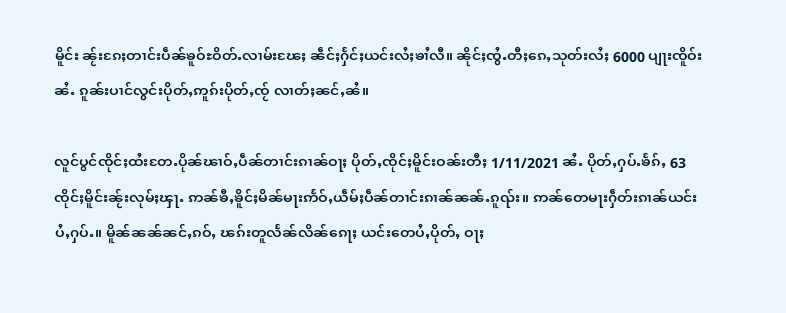မိူင်း ၼႂ်းၵႄႈတၢင်းပဵၼ်ၶူဝ်ႊဝိတ်ႉလၢမ်းၽႄႈ ၼဵင်ႈႁႅင်ႈယင်းလႆႈၶၢႆလီ။ ၼိုင်ႈၸွႆႉတီႈၵေႇသုတ်းလႆႈ 6000 ပျႃးၸိူဝ်းၼႆႉ ၵူၼ်းပၢင်လွင်းပိုတ်ႇဢူၵ်းပိုတ်ႇၸႂ် လၢတ်ႈၼင်ႇၼႆ။

လူင်ပွင်ၸိုင်ႈထႆးတႄႉပိုၼ်ၽၢဝ်ႇပဵၼ်တၢင်းၵၢၼ်ဝႃႈ ပိုတ်ႇၸိုင်ႈမိူင်းဝၼ်းတီႈ 1/11/2021 ၼႆႉ ပိုတ်ႇႁပ်ႉၶႅၵ်ႇ 63 ၸိုင်ႈမိူင်းၼႂ်းလုမ်ႈၾႃႉ ဢၼ်ၶီႇၶိူင်ႈမိၼ်မႃးဢႅဝ်ႇယဵမ်ႈပဵၼ်တၢင်းၵၢၼ်ၼၼ်ႉၵူၺ်း။ ဢၼ်တေမႃးႁဵတ်းၵၢၼ်ယင်းပႆႇႁပ်ႉ။ မိူၼ်ၼၼ်ၼင်ႇၵဝ်ႇ ၽၵ်းတူလႅၼ်လိၼ်ၵေႃႈ ယင်းတေပႆႇပိုတ်ႇ ဝႃႈ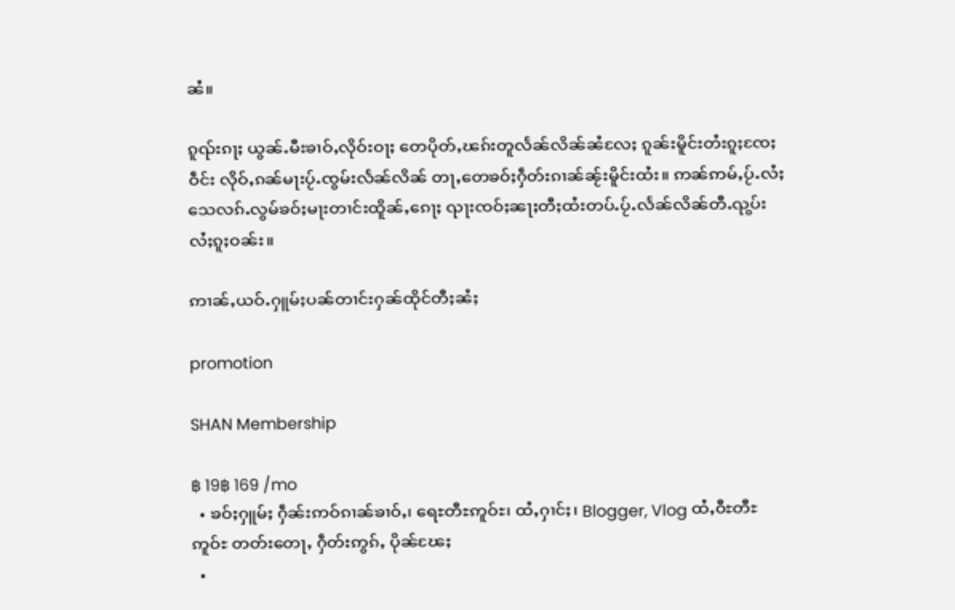ၼႆ။

ၵူၺ်းၵႃႈ ယွၼ်ႉမီးၶၢဝ်ႇလိုဝ်းဝႃႈ တေပိုတ်ႇၽၵ်းတူလႅၼ်လိၼ်ၼႆလႄႈ ၵူၼ်းမိူင်းတႆးၵူႈၸႄႈဝဵင်း လိုဝ်ႇၵၼ်မႃးပႂ်ႉၸွမ်းလႅၼ်လိၼ် တႃႇတေၶဝ်ႈႁဵတ်းၵၢၼ်ၼႂ်းမိူင်းထႆး။ ဢၼ်ဢမ်ႇပႂ်ႉလႆႈသေလၵ်ႉလွမ်ၶဝ်ႈမႃးတၢင်းထိူၼ်ႇၵေႃႈ ၺႃးၸဝ်ႈၼႃႈတီႈထႆးတပ်ႉပႂ်ႉလႅၼ်လိၼ်တီႉၺွပ်းလႆႈၵူႈဝၼ်း။

ဢၢၼ်ႇယဝ်ႉႁူမ်ႈပၼ်တၢင်းႁၼ်ထိုင်တီႈၼႆႈ

promotion

SHAN Membership

฿ 19฿ 169 /mo
  • ၶဝ်ႈႁူမ်ႈ ႁဵၼ်းဢဝ်ၵၢၼ်ၶၢဝ်ႇ၊ ရေႊတီႊဢူဝ်ႊ၊ ထႆႇႁၢင်ႈ၊ Blogger, Vlog ထႆႇဝီႊတီႊဢူဝ်ႊ တတ်းတေႃႇ ႁဵတ်းဢွၵ်ႇ ပိုၼ်ၽႄႈ
  •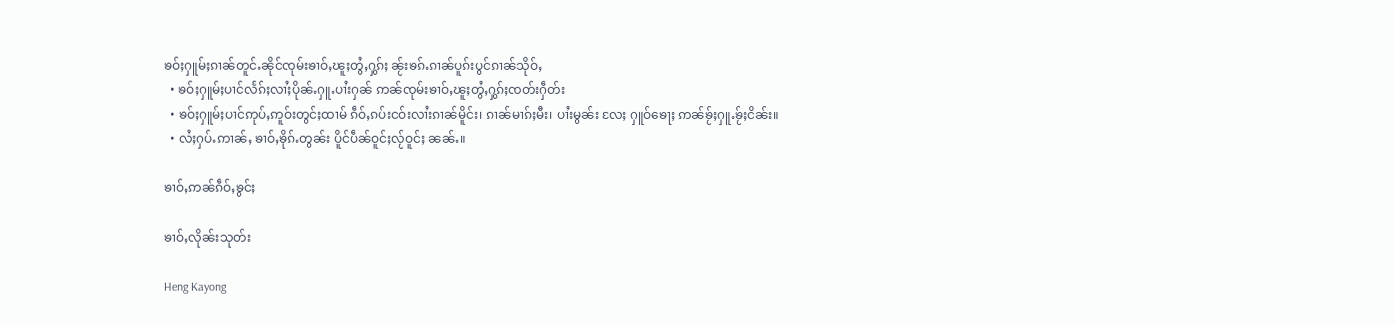ၶဝ်ႈႁူမ်ႈၵၢၼ်တူင်ႉၼိုင်ၸုမ်းၶၢဝ်ႇၽူႈတွႆႇႁွၵ်ႈ ၼႂ်းၶၵ်ႉၵၢၼ်ပူၵ်းပွင်ၵၢၼ်သိုဝ်ႇ
  • ၶဝ်ႈႁူမ်ႈပၢင်လႅၵ်ႈလၢႆႈပိုၼ်ႉႁူႉပၢႆးႁၼ် ဢၼ်ၸုမ်းၶၢဝ်ႇၽူႈတွႆႇႁွၵ်ႈၸတ်းႁဵတ်း
  • ၶဝ်ႈႁူမ်ႈပၢင်ဢုပ်ႇဢူဝ်းတွင်ႈထၢမ် ၵဵဝ်ႇၵပ်းငဝ်းလၢႆးၵၢၼ်မိူင်း၊ ၵၢၼ်မၢၵ်ႈမီး၊ ပၢႆးမွၼ်း လႄႈ ႁူဝ်ၶေႃႈ ဢၼ်ၶႂ်ႈႁူႉၶႂ်ႈငိၼ်း။
  • လႆႈႁပ်ႉဢၢၼ်ႇ ၶၢဝ်ႇၶိုၵ်ႉတွၼ်း ပိူင်ပဵၼ်ဝူင်ႈလႂ်ဝူင်ႈ ၼၼ်ႉ။

ၶၢဝ်ႇဢၼ်ၵဵဝ်ႇၶွင်ႈ

ၶၢဝ်ႇလိုၼ်းသုတ်း

Heng Kayong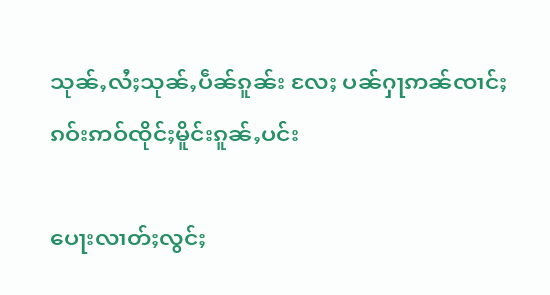သုၼ်ႇလႆႈသုၼ်ႇပဵၼ်ၵူၼ်း လႄႈ ပၼ်ႁႃဢၼ်ၸၢင်ႈၵဝ်းဢဝ်ၸိုင်ႈမိူင်းၵူၼ်ႇပင်း

ပေႃးလၢတ်ႈလွင်ႈ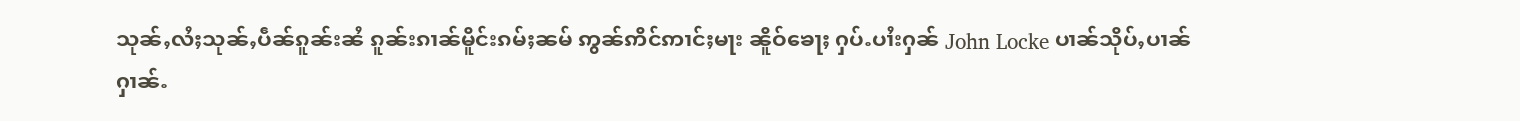သုၼ်ႇလႆႈသုၼ်ႇပဵၼ်ၵူၼ်းၼႆ ၵူၼ်းၵၢၼ်မိူင်းၵမ်ႈၼမ် ဢွၼ်ဢိင်ဢၢင်ႈမႃး ၼိူဝ်ၶေႃႈ ႁပ်ႉပၢႆးႁၼ် John Locke ပၢၼ်သိုပ်ႇပၢၼ် ႁၢၼ်ႉ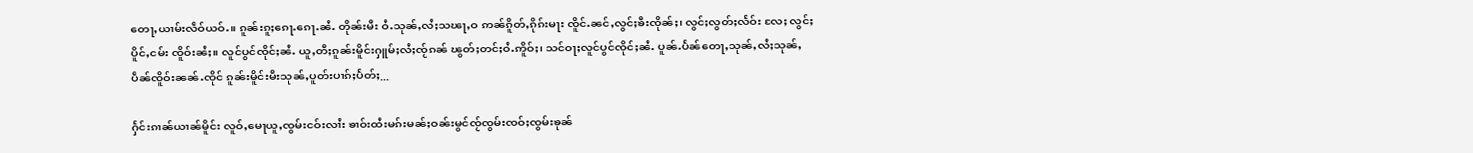တေႃႇယၢမ်းလဵဝ်ယဝ်ႉ။ ၵူၼ်းၵူႈၵေႃႉၵေႃႉၼႆႉ တိုၼ်းမီး ဝႆႉသုၼ်ႇလႆႈသၽႃႇဝ ဢၼ်ၵိူတ်ႇၵိုၵ်းမႃး ၸိူင်ႉၼင်ႇလွင်ႈၶီးၸိုၼ်ႈ၊ လွင်ႈလွတ်ႈလႅဝ်း လႄႈ လွင်ႈပိူင်ႇငမ်း ၸိူဝ်းၼႆႈ။ လူင်ပွင်ၸိုင်ႈၼႆႉ ယူႇတီႈၵူၼ်းမိူင်းႁူမ်ႈလႆႈၸႂ်ၵၼ် ၽွတ်ႈတင်ႈဝႆႉဢိူဝ်ႈ၊ သင်ဝႃႈလူင်ပွင်ၸိုင်ႈၼႆႉ ပူၼ်ႉပႅၼ်တေႃႇသုၼ်ႇလႆႈသုၼ်ႇပဵၼ်ၸိူဝ်းၼၼ်ႉၸိုင် ၵူၼ်းမိူင်းမီးသုၼ်ႇပူတ်းပၢၵ်ႈပႅတ်ႈ...

ႁႅင်းၵၢၼ်ယၢၼ်မိူင်း လူဝ်ႇမေႃယူႇၸွမ်းငဝ်းလၢႆး ၶၢဝ်းထႆးမၵ်းမၼ်ႈဝၼ်းမွင်ၸႂ်ၸွမ်းၸဝ်ႈၸွမ်းၶုၼ်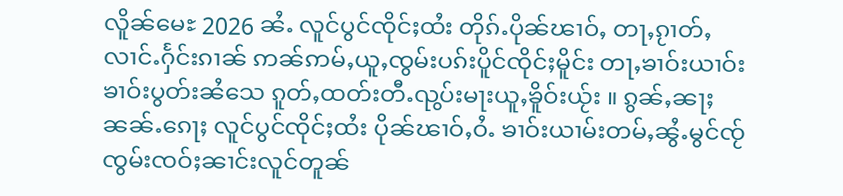လိူၼ်မေႊ 2026 ၼႆႉ လူင်ပွင်ၸိုင်ႈထႆး တိုၵ်ႉပိုၼ်ၽၢဝ်ႇ တႃႇၵႂၢတ်ႇလၢင်ႉႁႅင်းၵၢၼ် ဢၼ်ဢမ်ႇယူႇၸွမ်းပၵ်းပိူင်ၸိုင်ႈမိူင်း တႃႇၶၢဝ်းယၢဝ်းၶၢဝ်းပွတ်းၼႆသေ ၵူတ်ႇထတ်းတီႉၺွပ်းမႃးယူႇၶိူဝ်းယႂ်း ။ ၵွၼ်ႇၼႃႈၼၼ်ႉၵေႃႈ လူင်ပွင်ၸိုင်ႈထႆး ပိုၼ်ၽၢဝ်ႇဝႆႉ ၶၢဝ်းယၢမ်းတမ်ႇၼွႆႉမွင်ၸႂ်ၸွမ်းၸဝ်ႈၼၢင်းလူင်တူၼ်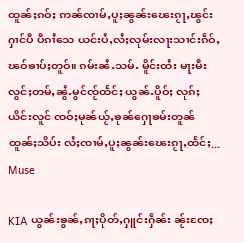ထူၼ်ႈၵဝ်ႈ ဢၼ်ၸၢမ်ႇပူႈၼွၼ်းၽေးၵႂႃႇၽွင်းႁၢင်ပီ ပီၵၢႆသေ ယင်းပႆႇလႆႈလုမ်းလႃးသၢင်းၵဵဝ်ႇၽဝ်ၶၢပ်ႈတူဝ်။ ၵမ်းၼႆႉသမ်ႉ မိူင်းထႆး မႃးမီးလွင်ႈတမ်ႇၼွႆႉမွင်ၸႂ်ထႅင်ႈ ယွၼ်ႉပိူဝ်ႈ လုၵ်ႈယိင်းလူင် ၸဝ်ႈမုၼ်ယႂ်ႇၶုၼ်ႁေႃၶမ်းတူၼ်ထူၼ်ႈသိပ်း လႆႈၸၢမ်ႇပူႈၼွၼ်းၽေးၵႂႃႇထႅင်ႈ...
Muse

KIA ယွၼ်းၶွၼ်ႇၵႃႈပိုတ်ႇႁူင်းႁဵၼ်း ၼႂ်းၸႄႈ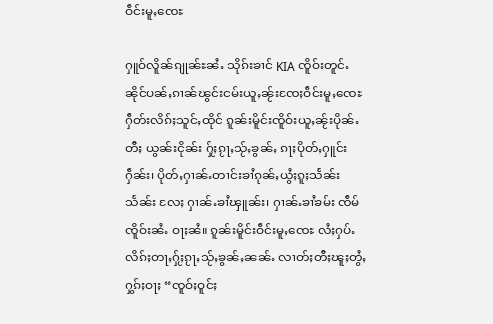ဝဵင်းမူႇၸေႊ

ႁူဝ်လိူၼ်ၵျုၼ်ႊၼႆႉ သိုၵ်းၶၢင် KIA ၸိူဝ်းတူင်ႉၼိုင်ပၼ်ႇၵၢၼ်ၽွင်းငမ်းယူႇၼႂ်းၸႄႈဝဵင်းမူႇၸေႊ ႁဵတ်းလိၵ်ႈသူင်ႇထိုင် ၵူၼ်းမိူင်းၸိူဝ်းယူႇၼႂ်းပိုၼ်ႉတီႈ ယွၼ်းငိုၼ်း ႁႂ်ႈၵႂႃႇသႂ်ႇၶွၼ်ႇ ၵႃႈပိုတ်ႇႁူင်းႁဵၼ်း၊ ပိုတ်ႇႁၢၼ်ႉတၢင်းၶၢႆၵုၼ်ႇယွႆႈၵူႈသႅၼ်းသႅၼ်း လႄႈ ႁၢၼ်ႉၶၢႆၾူၼ်း၊ ႁၢၼ်ႉၶၢႆၶမ်း ၸဵမ်ၸိူဝ်းၼႆႉ ဝႃႈၼႆ။ ၵူၼ်းမိူင်းဝဵင်းမူႇၸေႊ လႆႈႁပ်ႉလိၵ်ႈတႃႇႁႂ်ႈၵႂႃႇသႂ်ႇၶွၼ်ႇၼၼ်ႉ လၢတ်ႈတီႈၽူႈတွႆႇႁွၵ်ႈဝႃႈ “ၸူဝ်ႈဝူင်ႈ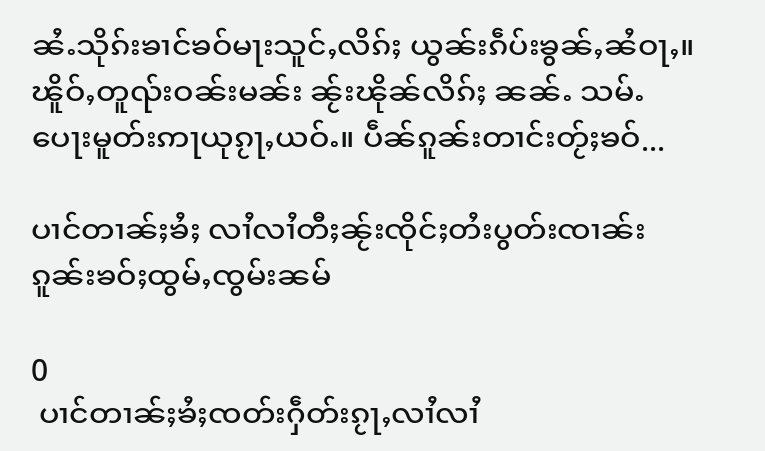ၼႆႉသိုၵ်းၶၢင်ၶဝ်မႃးသူင်ႇလိၵ်ႈ ယွၼ်းၵဵပ်းၶွၼ်ႇၼႆဝႃႇ။ ၽိူဝ်ႇတူၺ်းဝၼ်းမၼ်း ၼႂ်းၽိုၼ်လိၵ်ႈ ၼၼ်ႉ သမ်ႉပေႃးမူတ်းဢႃယုၵႂႃႇယဝ်ႉ။ ပဵၼ်ၵူၼ်းတၢင်းတႂ်ႈၶဝ်...

ပၢင်တၢၼ်ႈၶႆႈ လၢႆလၢႆတီႈၼႂ်းၸိုင်ႈတႆးပွတ်းၸၢၼ်း ၵူၼ်းၶဝ်ႈထွမ်ႇၸွမ်းၼမ်

0
 ပၢင်တၢၼ်ႈၶႆႈၸတ်းႁဵတ်းၵႂႃႇလၢႆလၢႆ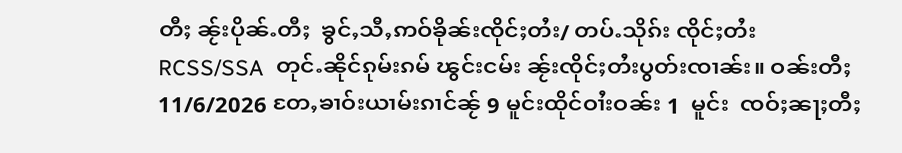တီႈ ၼႂ်းပိုၼ်ႉတီႈ  ၶွင်ႇသီႇဢဝ်ၶိုၼ်းၸိုင်ႈတႆး/ တပ်ႉသိုၵ်း ၸိုင်ႈတႆး  RCSS/SSA  တုင်ႉၼိုင်ၵုမ်းၵမ် ၽွင်းငမ်း ၼႂ်းၸိုင်ႈတႆးပွတ်းၸၢၼ်း။ ဝၼ်းတီႈ 11/6/2026 တႄႇၶၢဝ်းယၢမ်းၵၢင်ၼႂ် 9 မူင်းထိုင်ဝၢႆးဝၼ်း 1  မူင်း  ၸဝ်ႈၼႃႈတီႈ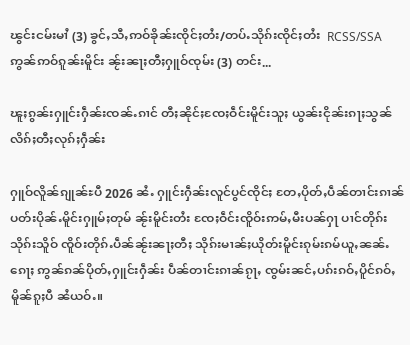ၽွင်းငမ်းမၢႆ (3) ၶွင်ႇသီႇဢဝ်ၶိုၼ်းၸိုင်ႈတႆး/တပ်ႉသိုၵ်းၸိုင်ႈတႆး  RCSS/SSA  ဢွၼ်ဢဝ်ၵူၼ်းမိူင်း ၼႂ်းၼႃႈတီႈႁူဝ်ၸုမ်း (3) တင်း...

ၽူႈၵွၼ်းႁူင်းႁဵၼ်းၸၼ်ႉၵၢင် တီႈၼိုင်ႈၸႄႈဝဵင်းမိူင်းသူႈ ယွၼ်းငိုၼ်းၵႃႈသွၼ်လိၵ်ႈတီႈလုၵ်ႈႁဵၼ်း

ႁူဝ်လိူၼ်ၵျုၼ်ႊပီ 2026 ၼႆႉ ႁူင်းႁဵၼ်းလူင်ပွင်ၸိုင်ႈ တႄႇပိုတ်ႇပဵၼ်တၢင်းၵၢၼ်ပတ်းပိုၼ်ႉမိူင်းႁူမ်ႈတုမ် ၼႂ်းမိူင်းတႆး ၸႄႈဝဵင်းၸိူဝ်းဢမ်ႇမီးပၼ်ႁႃ ပၢင်တိုၵ်းသိုၵ်းသိူဝ် ၸိူဝ်းတိုၵ်ႉပဵၼ်ၼႂ်းၼႃႈတီႈ သိုၵ်းမၢၼ်ႈယိုတ်းမိူင်းၵုမ်းၵမ်ယူႇၼၼ်ႉၵေႃႈ ဢွၼ်ၵၼ်ပိုတ်ႇႁူင်းႁဵၼ်း ပဵၼ်တၢင်းၵၢၼ်ၵႂႃႇ ၸွမ်းၼင်ႇပၵ်းၵဝ်ႇပိူင်ၵဝ်ႇ မိူၼ်ၵူႈပီ ၼႆယဝ်ႉ။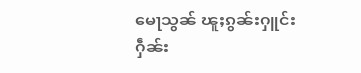မေႃသွၼ် ၽူႈၵွၼ်းႁူင်းႁဵၼ်း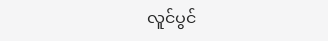လူင်ပွင်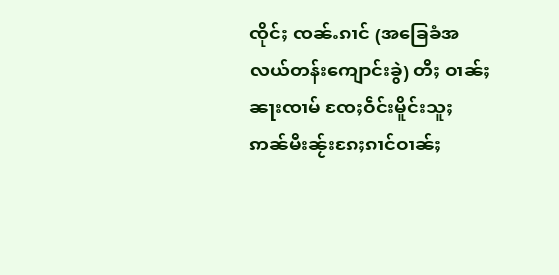ၸိုင်ႈ ၸၼ်ႉၵၢင် (အခြေခံအလယ်တန်းကျောင်းခွဲ) တီႈ ဝၢၼ်ႈၼႃးၸၢမ် ၸႄႈဝဵင်းမိူင်းသူႈ ဢၼ်မီးၼႂ်းၵႄႈၵၢင်ဝၢၼ်ႈ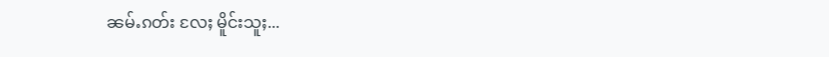ၼမ်ႉၵတ်း လႄႈ မိူင်းသူႈ...